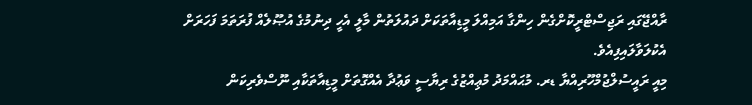ރާއްޖޭގައި ރަޖިސްޓްރީކޮށްގެން ހިންގާ އަމިއްލަ މީޑިއާތަކަށް ދައުލަތުން މާލީ އެހީ ދިނުމުގެ އުޞޫލެއް ފުރަތަމަ ފަހަރަށް އެކުލަވާލައިފިއެވެ.
މިއީ ރައީސުލްޖުމްހޫރިއްޔާ ޑރ. މުޙައްމަދު މުޢިއްޒުގެ ރިޔާސީ ވަޢުދާ އެއްގޮތަށް މީޑިއާތަކާއި ނޫސްވެރިކަން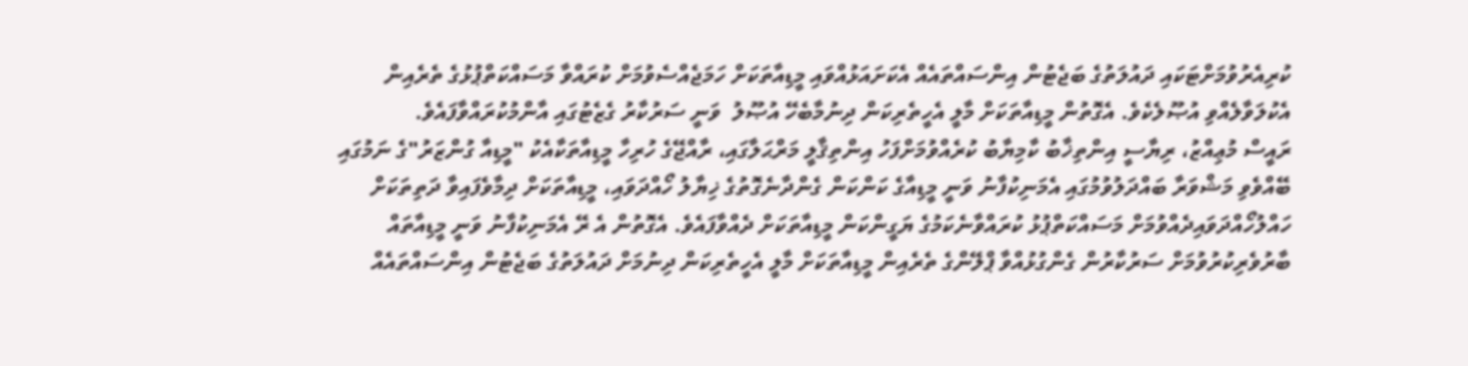ކުރިއެރުވުމަށްޓަކައި ދައުލަތުގެ ބަޖެޓުން އިންސައްތައެއް އެކަށައަޅުއްވައި މީޑިއާތަކަށް ހަމަޖެއްސެވުމަށް ކުރައްވާ މަސައްކަތްޕުޅުގެ ތެރެއިން އެކުލަވާލެއްވި އުޞޫލެކެވެ. އެގޮތުން މީޑިއާތަކަށް މާލީ އެހީތެރިކަން ދިނުމާބެހޭ އުޞޫލު  ވަނީ ސަރުކާރު ގެޒެޓުގައި އާންމުކުރައްވާފައެވެ.
ރައީސް މުޢިއްޒު، ރިޔާސީ އިންތިޚާބު ކާމިޔާބު ކުރެއްވުމަށްފަހު އިންތިޤާލީ މަރްޙަލާގައި، ރާއްޖޭގެ ހުރިހާ މީޑިއާތަކާއެކު "މީޑިއާ ގުންޒަރު"ގެ ނަމުގައި ބޭއްވެވި މަޝްވަރާ ބައްދަލުވުމުގައި އެމަނިކުފާނު ވަނީ މީޑިއާގެ ކަންކަން ގެންދާނެގޮތުގެ ޚިޔާލު ހޯއްދަވައި، މީޑިއާތަކަށް ދިމާވެފައިވާ ދަތިތަކަށް ހައްލުހޯއްދަވައިދެއްވުމަށް މަސައްކަތްޕުޅު ކުރައްވާނެކަމުގެ ޔަގީންކަން މީޑިއާތަކަށް ދެއްވާފައެވެ. އެގޮތުން އެ ރޭ އެމަނިކުފާނު ވަނީ މީޑިއާތައް ބާރުވެރިކުރުވުމަށް ސަރުކާރުން ގެންގުޅުއްވާ ޕްލޭންގެ ތެރެއިން މީޑިއާތަކަށް މާލީ އެހީތެރިކަން ދިނުމަށް ދައުލަތުގެ ބަޖެޓުން އިންސައްތައެއް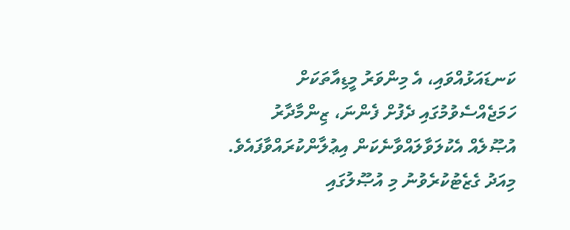ކަނޑައަޅުއްވައި، އެ މިންވަރު މީޑިއާތަކަށް ހަމަޖެއްސެވުމުގައި ދެފުށް ފެންނަ، ޒިންމާދާރު އުޞޫލެއް އެކުލަވާލައްވާނެކަން އިޢުލާންކުރައްވާފައެވެ.
މިއަދު ގެޒެޓުކުރެވުނު މި އުޞޫލުގައި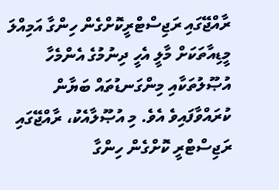ރާއްޖޭގައި ރަޖިސްޓްރީކޮށްގެން ހިންގާ އަމިއްލަ މީޑިއާތަކަށް މާލީ އެހީ ދިނުމުގެ އެންމެހާ އުޞޫލުތަކާއި މިންގަނޑުތައް ބަޔާން ކުރައްވާފައިވެ އެވެ. މި އުޞޫލާއެކު، ރާއްޖޭގައި ރަޖިސްޓްރީ ކޮށްގެން ހިންގާ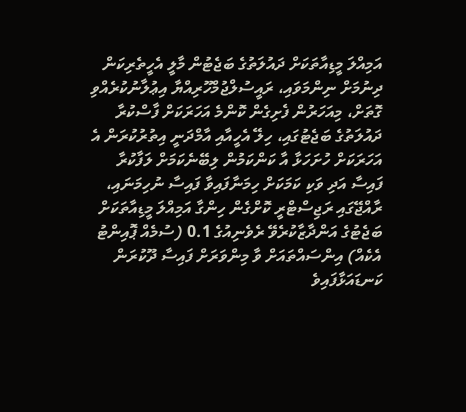އަމިއްލަ މީޑިއާތަކަށް ދައުލަތުގެ ބަޖެޓުން މާލީ އެހީތެރިކަން ދިނުމަށް ނިންމަވައި، ރައީސުލްޖުމްހޫރިއްޔާ އިޢުލާނުކުރެއްވި ގޮތަށް، މިއަހަރުން ފެށިގެން ކޮންމެ އަހަރަކަށް ފާސްކުރާ ދައުލަތުގެ ބަޖެޓުގައި، ހިލޭ އެހީއާއި އާމްދަނީ އިތުރުކުރަން އެ އަހަރަކަށް ހުށަހަޅާ އާ ކަންކަމުން ލިބޭނެކަމަށް ލަފާކުރާ ފައިސާ އަދި ވަކި ކަމަކަށް ހިމަނާފައިވާ ފައިސާ ނުހިމަނައި، ރާއްޖޭގައި ރަޖިސްޓްރީ ކޮށްގެން ހިންގާ އަމިއްލަ މީޑިއާތަކަށް ބަޖެޓުގެ އަންދާޒާކުރެވޭ ރެވެނިއުގެ 0.1 (ސުމެއް ޕޮއިންޓު އެކެއް) އިންސައްތައަށް ވާ މިންވަރަށް ފައިސާ ދޫކުރަން ކަނޑައަޅާފައިވެ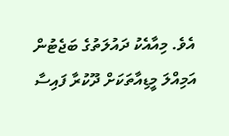އެވެ. މިއާއެކު ދައުލަތުގެ ބަޖެޓުން އަމިއްލަ މީޑިއާތަކަށް ދޫކުރާ ފައިސާ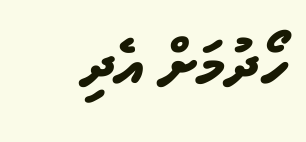ހޯދުމަށް އެދި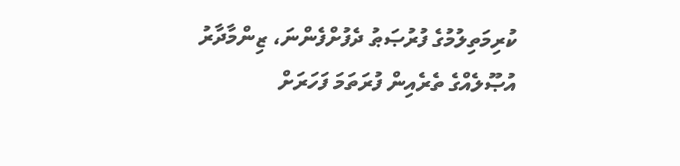ކުރިމަތިލުމުގެ ފުރުޞަޠު ދެފުށްފެންނަ، ޒިންމާދާރު އުޞޫލެއްގެ ތެރެއިން ފުރަތަމަ ފަހަރަށް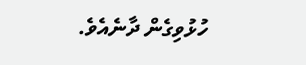ހުޅުވިގެން ދާނެއެވެ.